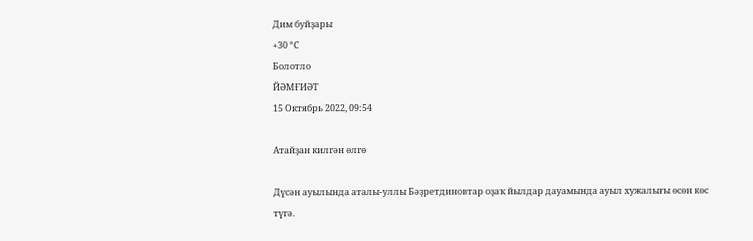Дим буйҙары
+30 °С
Болотло
ЙӘМҒИӘТ
15 Октябрь 2022, 09:54

Атайҙан килгән өлгө

Дүсән ауылында аталы-уллы Бәҙретдиновтар оҙаҡ йылдар дауамында ауыл хужалығы өсөн көс түгә.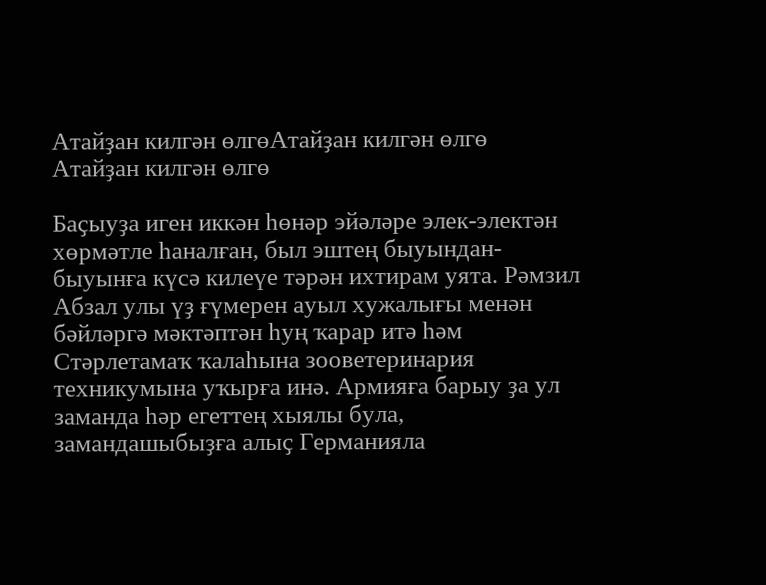Атайҙан килгән өлгөАтайҙан килгән өлгө
Атайҙан килгән өлгө

Баҫыуҙа иген иккән һөнәр эйәләре элек-электән хөрмәтле һаналған, был эштең быуындан-быуынға күсә килеүе тәрән ихтирам уята. Рәмзил Абзал улы үҙ ғүмерен ауыл хужалығы менән бәйләргә мәктәптән һуң ҡарар итә һәм Стәрлетамаҡ ҡалаһына зооветеринария техникумына уҡырға инә. Армияға барыу ҙа ул заманда һәр егеттең хыялы була, замандашыбыҙға алыҫ Германияла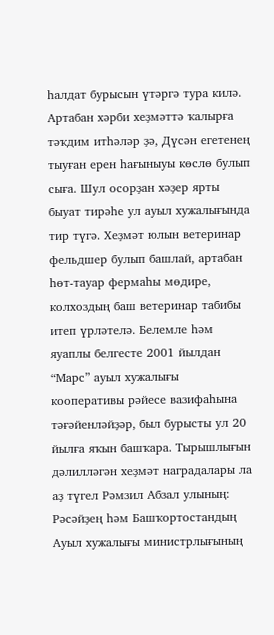һалдат бурысын үтәргә тура килә. Артабан хәрби хеҙмәттә ҡалырға тәҡдим итһәләр ҙә, Дүсән егетенең тыуған ерен һағыныуы көслө булып сыға. Шул осорҙан хәҙер ярты быуат тирәһе ул ауыл хужалығында тир түгә. Хеҙмәт юлын ветеринар фельдшер булып башлай, артабан һөт-тауар фермаһы мөдире, колхоздың баш ветеринар табибы итеп үрләтелә. Белемле һәм яуаплы белгесте 2001 йылдан “Марс” ауыл хужалығы кооперативы рәйесе вазифаһына тәғәйенләйҙәр, был бурысты ул 20 йылға яҡын башҡара. Тырышлығын дәлилләгән хеҙмәт наградалары ла аҙ түгел Рәмзил Абзал улының: Рәсәйҙең һәм Башҡортостандың Ауыл хужалығы министрлығының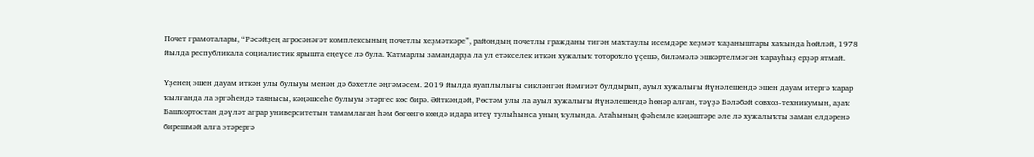Почет грамоталары, “Рәсәйҙең агросәнәғәт комплексының почетлы хеҙмәткәре”, райондың почетлы гражданы тигән маҡтаулы исемдәре хеҙмәт ҡаҙаныштары хаҡында һөйләй, 1978 йылда республикала социалистик ярышта еңеүсе лә була. Ҡатмарлы замандарҙа ла ул етәкселек иткән хужалыҡ тотороҡло үҫешә, биләмәлә эшкәртелмәгән ҡарауһыҙ ерҙәр ятмай.

Үҙенең эшен дауам иткән улы булыуы менән дә бәхетле әңгәмәсем. 2019 йылда яуаплылығы сикләнгән йәмғиәт булдырып, ауыл хужалығы йүнәлешендә эшен дауам итергә ҡарар ҡылғанда ла эргәһендә таянысы, кәңәшсеһе булыуы этәргес көс бирә. Әйткәндәй, Рөстәм улы ла ауыл хужалығы йүнәлешендә һөнәр алған, тәүҙә Бәләбәй совхоз-техникумын, аҙаҡ Башҡортостан дәүләт аграр университетын тамамлаған һәм бөгөнгө көндә идара итеү тулыһынса уның ҡулында. Атаһының фәһемле кәңәштәре әле лә хужалыҡты заман елдәренә бирешмәй алға этәрергә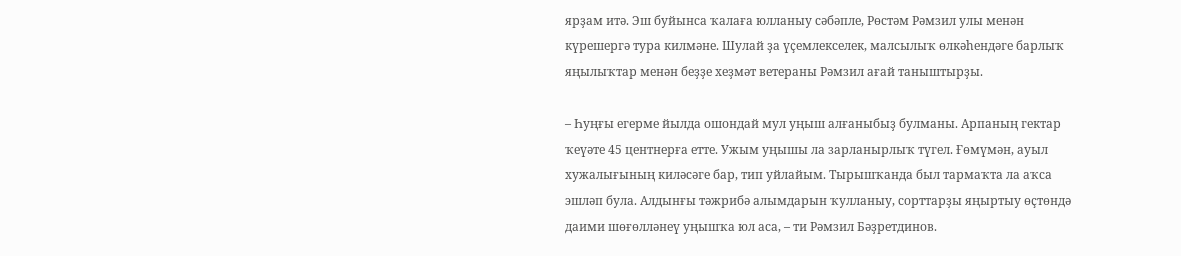ярҙам итә. Эш буйынса ҡалаға юлланыу сәбәпле, Рөстәм Рәмзил улы менән күрешергә тура килмәне. Шулай ҙа үҫемлекселек, малсылыҡ өлкәһендәге барлыҡ яңылыҡтар менән беҙҙе хеҙмәт ветераны Рәмзил ағай таныштырҙы.

– Һуңғы егерме йылда ошондай мул уңыш алғаныбыҙ булманы. Арпаның гектар ҡеүәте 45 центнерға етте. Ужым уңышы ла зарланырлыҡ түгел. Ғөмүмән, ауыл хужалығының киләсәге бар, тип уйлайым. Тырышҡанда был тармаҡта ла аҡса эшләп була. Алдынғы тәжрибә алымдарын ҡулланыу, сорттарҙы яңыртыу өҫтөндә даими шөғөлләнеү уңышҡа юл аса, – ти Рәмзил Бәҙретдинов.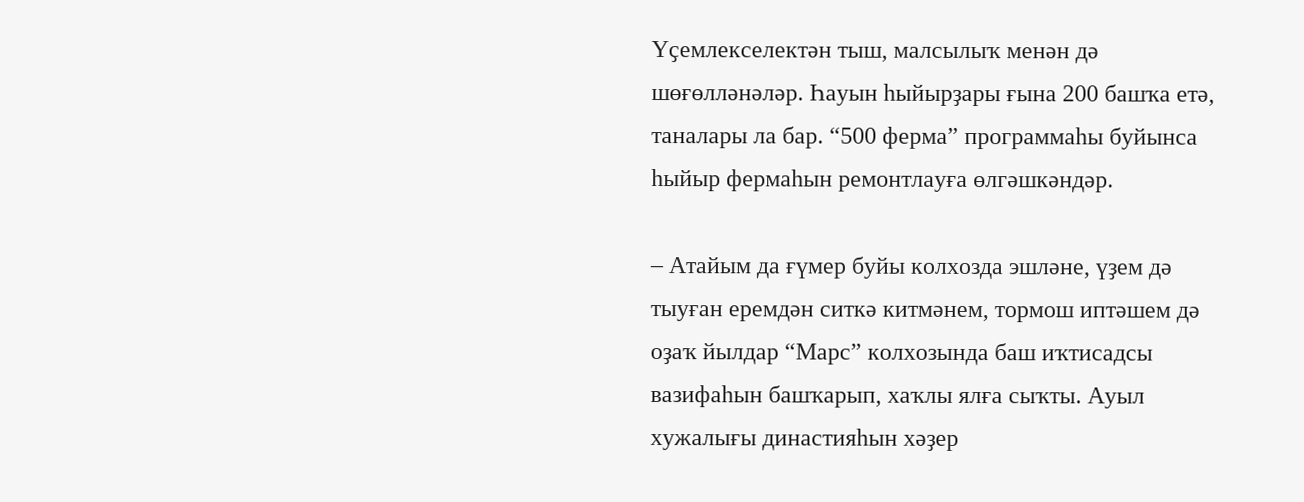Үҫемлекселектән тыш, малсылыҡ менән дә шөғөлләнәләр. Һауын һыйырҙары ғына 200 башҡа етә, таналары ла бар. “500 ферма” программаһы буйынса һыйыр фермаһын ремонтлауға өлгәшкәндәр.

– Атайым да ғүмер буйы колхозда эшләне, үҙем дә тыуған еремдән ситкә китмәнем, тормош иптәшем дә оҙаҡ йылдар “Марс” колхозында баш иҡтисадсы вазифаһын башҡарып, хаҡлы ялға сыҡты. Ауыл хужалығы династияһын хәҙер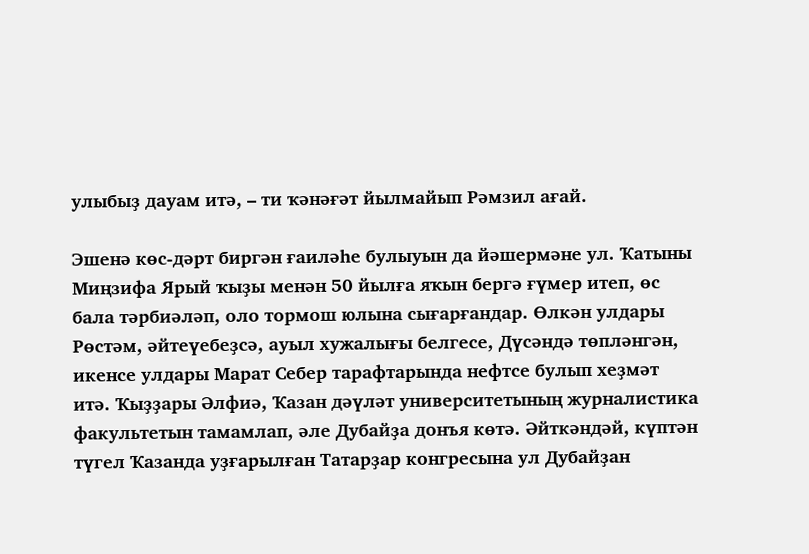улыбыҙ дауам итә, – ти ҡәнәғәт йылмайып Рәмзил ағай.

Эшенә көс-дәрт биргән ғаиләһе булыуын да йәшермәне ул. Ҡатыны Миңзифа Ярый ҡыҙы менән 50 йылға яҡын бергә ғүмер итеп, өс бала тәрбиәләп, оло тормош юлына сығарғандар. Өлкән улдары Рөстәм, әйтеүебеҙсә, ауыл хужалығы белгесе, Дүсәндә төпләнгән, икенсе улдары Марат Себер тарафтарында нефтсе булып хеҙмәт итә. Ҡыҙҙары Әлфиә, Ҡазан дәүләт университетының журналистика факультетын тамамлап, әле Дубайҙа донъя көтә. Әйткәндәй, күптән түгел Ҡазанда уҙғарылған Татарҙар конгресына ул Дубайҙан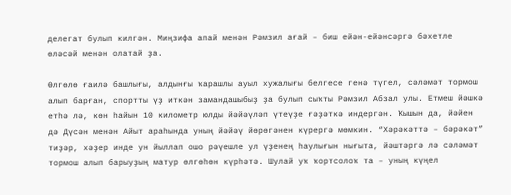делегат булып килгән. Миңзифа апай менән Рәмзил ағай – биш ейән-ейәнсәргә бәхетле өләсәй менән олатай ҙа.

Өлгөлө ғаилә башлығы, алдынғы ҡарашлы ауыл хужалығы белгесе генә түгел, сәләмәт тормош алып барған, спортты үҙ иткән замандашыбыҙ ҙа булып сыҡты Рәмзил Абзал улы. Етмеш йәшкә етһә лә, көн һайын 10 километр юлды йәйәүләп үтеүҙе ғәҙәткә индергән. Ҡышын да, йәйен дә Дүсән менән Айыт араһында уның йәйәү йөрөгәнен күрергә мөмкин. “Хәрәкәттә – бәрәкәт” тиҙәр, хәҙер инде ун йыллап ошо рәүешле ул үҙенең һаулығын нығыта, йәштәргә лә сәләмәт тормош алып барыуҙың матур өлгөһөн күрһәтә. Шулай уҡ ҡортсолоҡ та – уның күңел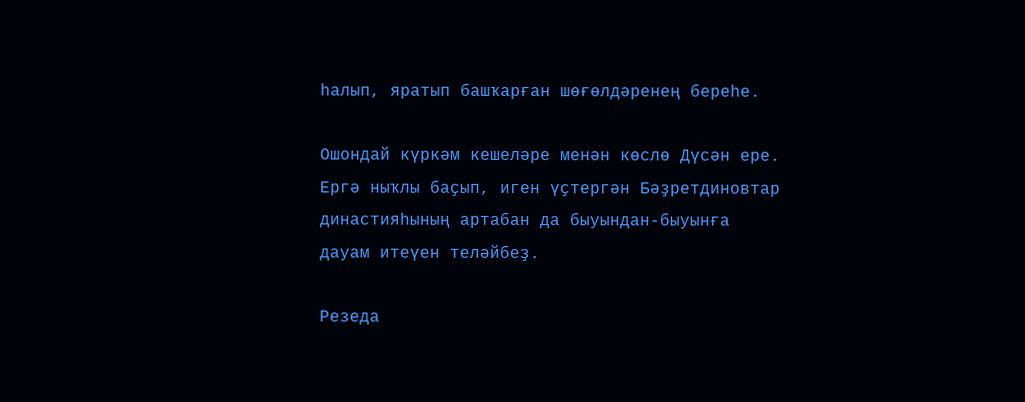һалып, яратып башҡарған шөғөлдәренең береһе.

Ошондай күркәм кешеләре менән көслө Дүсән ере. Ергә ныҡлы баҫып, иген үҫтергән Бәҙретдиновтар династияһының артабан да быуындан-быуынға дауам итеүен теләйбеҙ.

Резеда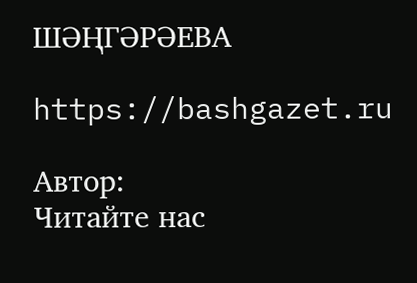ШӘҢГӘРӘЕВА

https://bashgazet.ru

Автор:
Читайте нас